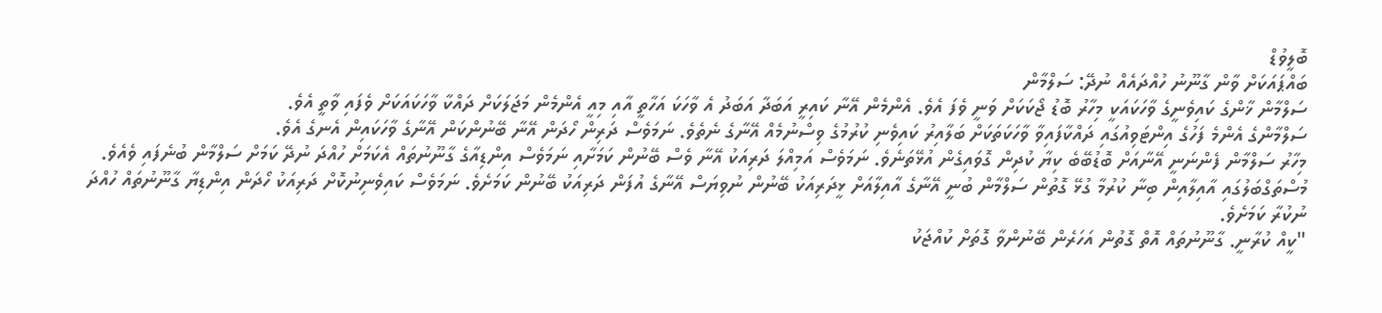ބޮލީވުޑް
ބައްޕައަކަށް ވާން ގާނޫނު ހުއްދައެއް ނުދޭ: ސަލްމާން
ސަލްމާން ޚާންގެ ކައިވެނީގެ ވާހަކައަކީ މިހާރު ބޮޑު ޖޯކަކަށް ވަނީ ވެފަ އެވެ. އެންމެން އޭނާ ކައިރީ އަބަދާ އަބަދު އެ ވާހަކަ އަހާތީ އާއި މިއީ އެންމެން މަޖަލަކަށް ދައްކާ ވާހަކައަކަށް ވެފައި ވާތީ އެވެ.
ސަލްމާންގެ އެންމެ ފަހުގެ އިންޓަވިއުގައި ދައްކާފައިވާ ވާހަކަތަކަށް ބަލާއިރު ކައިވެނި ކުރުމުގެ ވިސްނުމެއް އޭނާގެ ނެތެވެ. ނަމަވެސް ދަރިން ހޯދަން އޭނާ ބޭނުންކަން އޭނާގެ ވާހަކައިން އެނގެ އެވެ.
މިހާރު ސަލްމާން ފެންނަނީ އޭނާއަށް ބޮޑުބޭބެ ކިޔާ ކުދިން ގޮވައިގެން އުޅޭތަނެވެ. ނަމަވެސް އަމިއްލަ ދަރިއަކު އޭނާ ވެސް ބޭނުން ކަމަށާއި ނަމަވެސް އިންޑިއާގެ ގާނޫނުތައް އެކަމަށް ހުއްދަ ނުދޭ ކަމަށް ސަލްމާން ބުނެފައި ވެއެވެ.
މުސްތަގްބަލުގައި އާއިލާއިން ބިނާ ކުރުމާ ގުޅޭ ގޮތުން ސަލްމާން ބުނީ އޭނާގެ އާއިލާއަށް ޅީދަރިއަކު ބޭނުން ނުވިޔަސް އޭނާގެ އުފަން ދަރިއަކު ބޭނުން ކަމަށެވެ. ނަމަވެސް ކައިވެނިނުކޮށް ދަރިއަކު ހޯދަން އިންޑިޔާ ގާނޫނުތައް ހުއްދަ ނުކުރާ ކަމަށެވެ.
"ކީއް ކުރާނީ. ގާނޫނުތައް އޮތް ގޮތުން އަހަރެން ބޭނުންވާ ގޮތަށް ކުއްޖަކު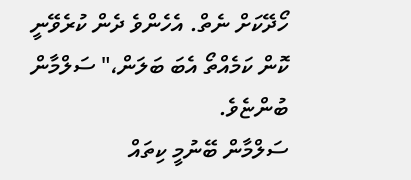ހޯދޭކަށް ނެތް. އެހެންވެ ދެން ކުރެވޭނީ ކޮން ކަމެއްތޯ އެބަ ބަލަން،" ސަލްމާން ބުންޏެވެ.
ސަލްމާން ބޭނުމީ ކިތައް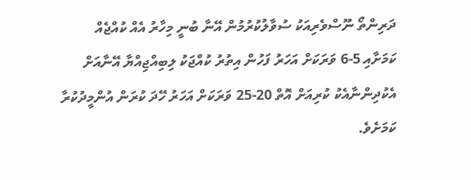ދަރިންތޯ ނޫސްވެރިއަކު ސުވާލުކުރުމުން އޭނާ ބުނީ މިހާރު އެއް ކުއްޖެއް ކަމަށާއި 5-6 ވަރަކަށް އަހަރު ފަހުން އިތުރު ކުއްޖަކު ލިބިއްޖިއްޔާ އޭނާއަށް އެކުދިންނާއެކު ކުރިއަށް އޮތް 20-25 ވަރަކަށް އަހަރު ހޭދަ ކުރަން އުންމީދުކުރާ ކަމަށެވެ.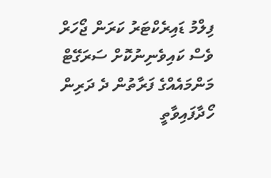ފިލްމު ޑައިރެކްޓަރު ކަރަން ޖޯހަރް ވެސް ކައިވެނިނުކޮށް ސަރަގޭޓް މަންމައެއްގެ ފަރާތުން ދެ ދަރިން ހޯދާފައިވާތީ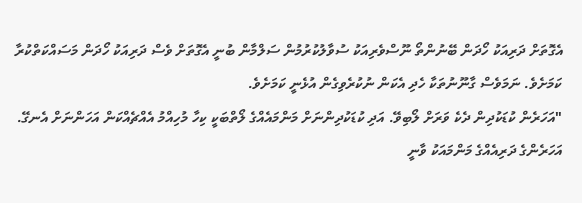އެގޮތަށް ދަރިއަކު ހޯދަން ބޭނުންތޯ ނޫސްވެރިއަކު ސުވާލުކުރުމުން ސަލްމާން ބުނީ އެގޮތަށް ވެސް ދަރިއަކު ހޯދަން މަސައްކަތްކުރާ ކަމަށެވެ. ނަމަވެސް ގާނޫނުތަކާ ހެދި އެކަން ނުކުރެވިގެން އުޅެނީ ކަމަށެވެ.
"އަހަރެން ކުޑަކުދިން ދެކެ ވަރަށް ލޯބިވޭ. އަދި ކުޑަކުދިންނަށް މަންމައެއްގެ ލޯތްބަކީ ކިހާ މުހިއްމު އެއްޗެއްކަން އަހަންނަށް އެނގޭ. އަހަރެންގެ ދަރިއެއްގެ މަންމައަކު ވާނީ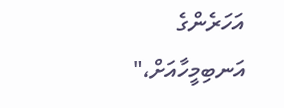އަހަރެންގެ އަނބިމީހާއަށް،"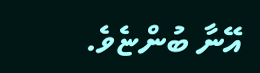އޭނާ ބުންޏެވެ.